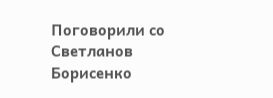Поговорили со Светланов Борисенко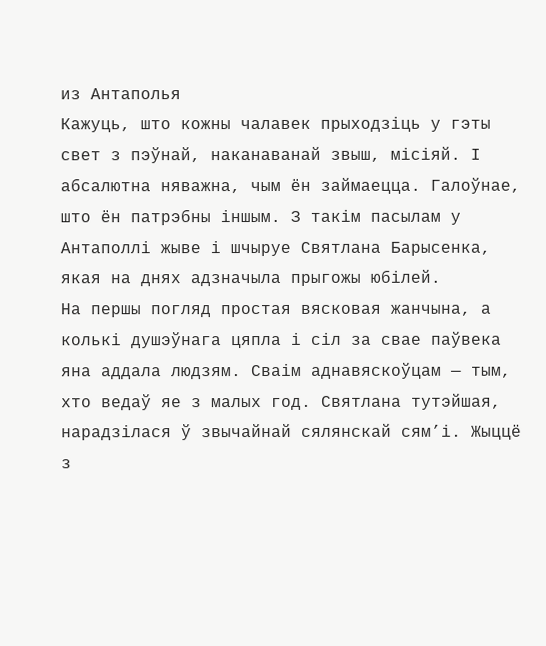из Антаполья
Кажуць, што кожны чалавек прыходзіць у гэты свет з пэўнай, наканаванай звыш, місіяй. І абсалютна няважна, чым ён займаецца. Галоўнае, што ён патрэбны іншым. З такім пасылам у Антаполлі жыве і шчыруе Святлана Барысенка, якая на днях адзначыла прыгожы юбілей.
На першы погляд простая вясковая жанчына, а колькі душэўнага цяпла і сіл за свае паўвека яна аддала людзям. Сваім аднавяскоўцам — тым, хто ведаў яе з малых год. Святлана тутэйшая, нарадзілася ў звычайнай сялянскай сям’і. Жыццё з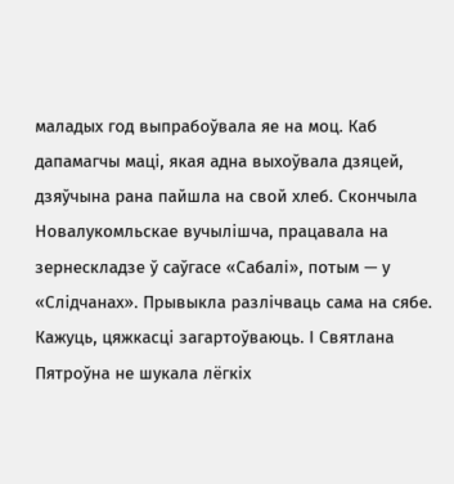маладых год выпрабоўвала яе на моц. Каб дапамагчы маці, якая адна выхоўвала дзяцей, дзяўчына рана пайшла на свой хлеб. Скончыла Новалукомльскае вучылішча, працавала на зернескладзе ў саўгасе «Сабалі», потым — у «Слідчанах». Прывыкла разлічваць сама на сябе. Кажуць, цяжкасці загартоўваюць. І Святлана Пятроўна не шукала лёгкіх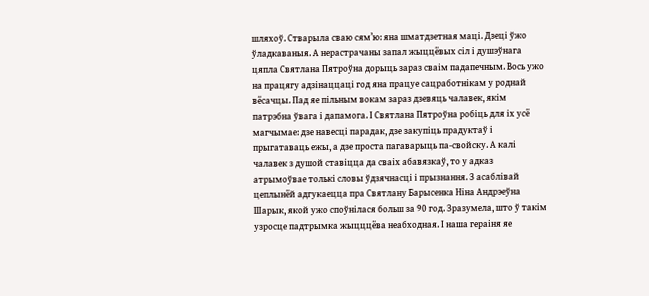шляхоў. Стварыла сваю сям’ю: яна шматдзетная маці. Дзеці ўжо ўладкаваныя. А нерастрачаны запал жыццёвых сіл і душэўнага цяпла Святлана Пятроўна дорыць зараз сваім падапечным. Вось ужо на працягу адзінаццаці год яна працуе сацработнікам у роднай вёсачцы. Пад яе пільным вокам зараз дзевяць чалавек, якім патрэбна ўвага і дапамога. І Святлана Пятроўна робіць для іх усё магчымае: дзе навесці парадак, дзе закупіць прадуктаў і прыгатаваць ежы, а дзе проста пагаварыць па-свойску. А калі чалавек з душой ставіцца да сваіх абавязкаў, то у адказ атрымоўвае толькі словы ўдзячнасці і прызнання. З асаблівай цеплынёй адгукаецца пра Святлану Барысенка Ніна Андрэеўна Шарык, якой ужо споўнілася больш за 90 год. Зразумела, што ў такім узросце падтрымка жыцццёва неабходная. І наша гераіня яе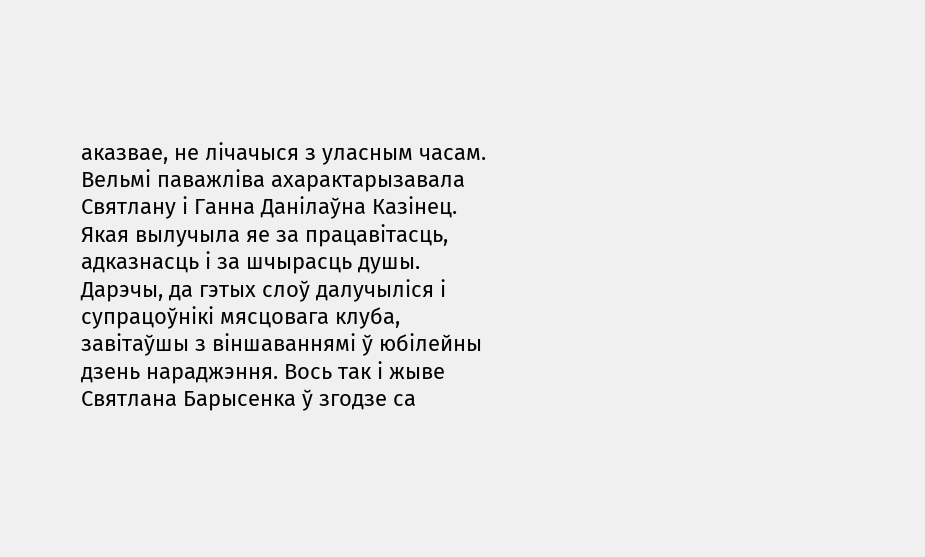аказвае, не лічачыся з уласным часам. Вельмі паважліва ахарактарызавала Святлану і Ганна Данілаўна Казінец. Якая вылучыла яе за працавітасць, адказнасць і за шчырасць душы. Дарэчы, да гэтых слоў далучыліся і супрацоўнікі мясцовага клуба, завітаўшы з віншаваннямі ў юбілейны дзень нараджэння. Вось так і жыве Святлана Барысенка ў згодзе са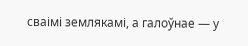сваімі землякамі, а галоўнае — у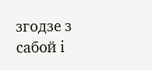згодзе з сабой і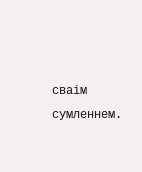сваім сумленнем.